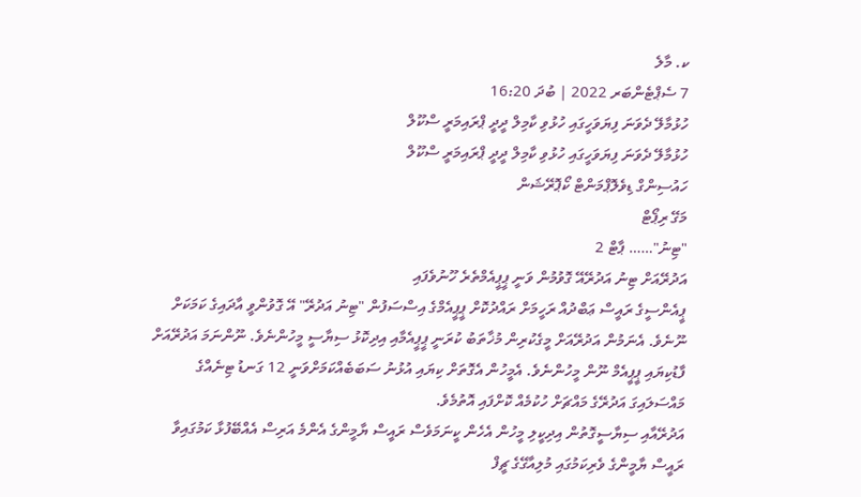ކ. މާލެ
7 ސެޕްޓެންބަރ 2022 | ބުދަ 16:20
ހުޅުމާލޭ ދެވަނަ ފިޔަވަހީގައި ހުޅުވި ކާމިލް ދީދީ ޕްރައިމަރީ ސްކޫލް
ހުޅުމާލޭ ދެވަނަ ފިޔަވަހީގައި ހުޅުވި ކާމިލް ދީދީ ޕްރައިމަރީ ސްކޫލް
ހައުސިންގް ޑިވެލޮޕްމަންޓް ކޯޕޮރޭޝަން
މަގޭ ރިޕޯޓް
"ޓިނު"…… ޕާޓް 2
އަދުރޭއަށް ޓިނު އަދުރޭއޭ ގޮވުމުން ވަނީ ޕީޕީއެމްތެރެ ހޫނުވެފައި
ޕީއެންސީގެ ރައީސް ޢަބްދުއް ރަހީމަށް ރައްދުކޮށް ޕީޕީއެމްގެ އިސްސަފުން "ޓިނު އަދުރޭ" އޭ ގޮވުންވީ އާދައިގެ ކަމަކަށް ނޫނެވެ. އެނަމުން އަދުރޭއަށް މީގެކުރިން މުޚާތަބު ކުރަނީ ޕީޕީއެމާއި އިދިކޮޅު ސިޔާސީ މީހުންނެވެ. ނޫންނަމަ އަދުރޭއަށް ފާޑުކިޔައި ޕީޕީއެމް ނޫން މީހުންނެވެ. އެމީހުން އެގޮތަށް ކިޔައި އުޅުނު ސަބަބެއްކަމަށްވަނީ 12 ގަނޑު ޓިނެއްގެ މައްސަލައިގަ އަދުރޭގެ މައްޗަށް ހުކުމެއް ކޮށްފައި އޮތުމެވެ.
އަދުރޭއާއި ސިޔާސީގޮތުން އިދިކީލި މީހުން އެހެން ކީނަމަވެސް ރައީސް ޔާމީންގެ އެންމެ އަރިސް އެއްބޭފުޅާ ކަމުގައިވާ ރައީސް ޔާމީންގެ ވެރިކަމުގައި މުލިއާގޭގެ ޗީފް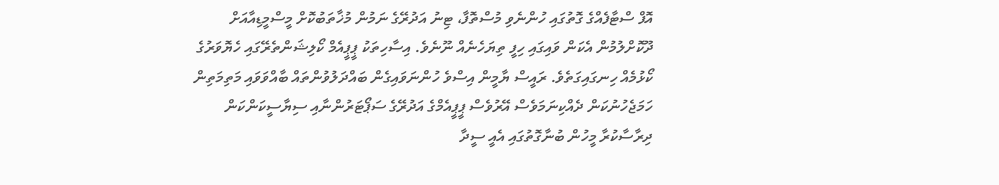އޮފް ސްޓާފެއްގެ ގޮތުގައި ހުންނެވި މުސްތޮފާ، ޓިނު އަދުރޭގެ ނަމުން މުޚާތަބުކޮށް މީސްމީޑިއާއަށް ދޫކޮށްލުމުން އެކަން ވައިގައި ހިފީ ތިޔަހެނެއް ނޫނެވެ. އިސާހިތަކު ޕީޕީއެމް ކޯލިޝަންތެރޭގައި ހެޔޮވަރުގެ ކޯޅުމެއް ހިނގައިގަތެވެ. ރައީސް ޔާމީން އިސްވެ ހުންނަވައިގެން ބައްދަލުވުންތައް ބާއްވަވައި މަތިމަތިން ހަމަޖެހުނުކަން ދެއްކިނަމަވެސް އޭރުވެސް ޕީޕީއެމްގެ އަދުރޭގެ ސަޕޯޓަރުންނާއި ސިޔާސީކަންކަން ދިރާސާކުރާ މީހުން ބުނާގޮތުގައި އެއީ ސީދާ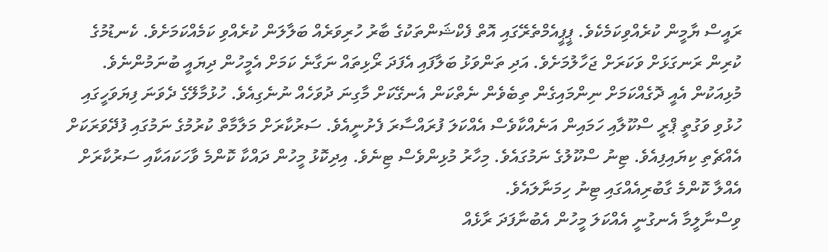ރައީސް ޔާމީން ކުރެއްވިކަމެކެވެ. ޕީޕީއެމްތެރޭގައި އޮތް ފެކްޝަންތަކުގެ ބާރު ހުރިވަރެއް ބަލާލަން ކުރެއްވި ކަމެއްކަމަށެވެ. ކެނޑުމުގެ ކުރިން ރަނގަޅަށް ވަކަރަށް ޖަހާލުމަށެވެ. އަދި ތަންވަޅު ބަލާފައި އެފަދަ ރޯޅިތައް ނަގާނެ ކަމަށް އެމީހުން ދިޔައީ ބުނަމުންނެވެ.
މުޅިއަކުން އެއީ ދޮގެއްކަމަށް ނިންމައިގެން ތިބެވެން ނެތްކަން އެނގޭކަށް މާގިނަ ދުވަހެއް ނުނެގިއެވެ. ހުޅުމާލޭގެ ދެވަނަ ފިޔަވަހީގައި ހުޅުވި ވަގުތީ ޕްރީ ސްކޫލާއި ހަމައިން އަނެއްކާވެސް އެއްކަލަ ފުރައްސާރަ ފެށުނީއެވެ. ސަރުކާރަށް މަލާމާތް ކުރުމުގެ ނަމުގައި ފުދޭވަރަކަށް އެއްޗެތި ކިޔައިފިއެވެ. ޓިނު ސްކޫލުގެ ނަމުގައެވެ. މިހާރު މުޅިންވެސް ޓިނެވެ. އިދިކޮޅު މީހުން ދައްކާ ކޮންމެ ވާހަކައަކާއި ސަރުކާރަށް އެއްލާ ކޮންމެ ގާބުރިއެއްގައި ޓިނު ހިމަނާލައެވެ.
ވިސްނާލީމާ އެނގުނީ އެއްކަލަ މީހުން އެބުނާފަދަ ރާޅެއް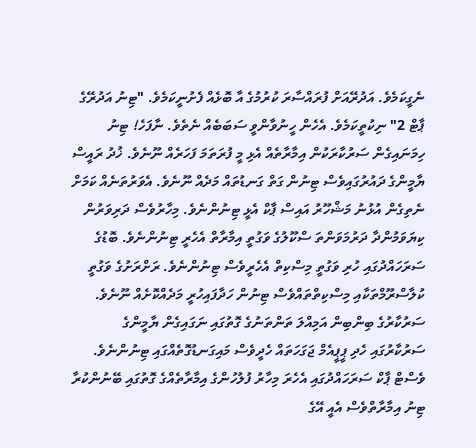ނެގީކަމެވެ. އަދުރޭއަށް ފުރައްސާރަ ކުރުމުގެ އާ ބޮޅެއް ފެށުނީކަމެވެ. "ޓިނު އަދުރޭގެ ޕާޓް 2" ނިކުތީކަމެވެ. އެހެން ހީނުވާންވީ ސަބަބެއް ނެތެވެ. ނާފަހެ! ޓިނު ހިމަނައިގެން ސަރުކާރަކުން އިމާރާތެއް އެޅި މީ ފުރަތަމަ ފަހަރެއް ނޫނެވެ. ޚުދު ރައީސް ޔާމީންގެ ދައުރުގައިވެސް ޓިނުން ގަތް ގަނޑުތައް މަދެއް ނޫނެވެ. އެވަރުތަނެއް ކަމަށް ނެތިގެން އުޅުނު މަޝްހޫރު އައިސް ޕާކް އެޅީ ޓިނުންނެވެ. މިހާރުވެސް ދަރިވަރުން ކިޔަވަމުންދާ ދަރުމަވަންތަ ސްކޫލުގެ ވަގުތީ އިމާރާތް އެހެރީ ޓިނުންނެވެ. ބޮޑުގެ ސަރަހައްދުގައި ހުރި ވަގުތީ މިސްކިތް އެހެރީވެސް ޓިނުންނެވެ. ރަށްރަށުގެ ވަގުތީ ކުލާސްރޫމްތަކާއި މިސްކިތްތައްވެސް ޓިނުން ހަދާފައިހުރީ މަދެއްކޮށެއް ނޫނެވެ. ސަރުކާރުގެ ބިންބިން އަމިއްލަ ތަންތަނުގެ ގޮތުގައި ނަގައިގެން ޔާމީންގެ ސަރުކާރުގައި ހެދި ޕީޕީއެމް ޖަގަހަތައް ހެދީވެސް މައިގަނޑުގޮތެއްގައި ޓިނުންނެވެ. ވެސްޓް ޕާކް ސަރަހައްދުގައި އެހެރަ މިހާރު ފުލުހުންގެ އިމާރާތެއްގެ ގޮތުގައި ބޭނުންކުރާ ޓިނު އިމާރާތްވެސް އެއީ އޭގެ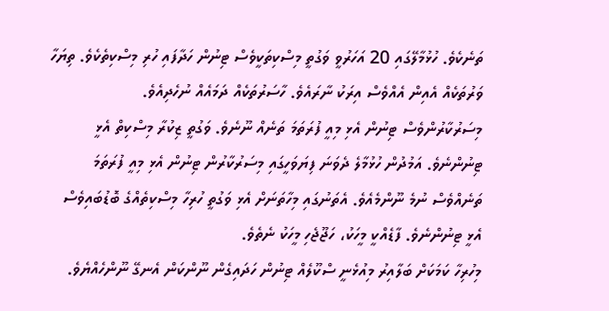ތަނެކެވެ. ހުޅުމާލޭގައި 20 އަހަރުވީ ވަގުތީ މިސްކިތަކީވެސް ޓިނުން ހަދާފައި ހުރި މިސްކިތެކެވެ. ތިޔަހާ ވަރުތަކެއް އެއިން އެއްވެސް އިރަކު ނާރައެވެ. ހާސަރުތަކެއް ދަމައެއް ނުހެދިއެވެ.
މިސަރުކާރުންވެސް ޓިނުން އެޅި މިއީ ފުރަތަމަ ތަނެއް ނޫނެވެ. ވަގުތީ ޒިކުރާ މިސްކިތް އެޅީ ޓިނުންނެވެ. އަމުދުން ހުޅުމާލެ ދެވަނަ ފިޔަވަހީގައި މިސަރުކާރުން ޓިނުން އެޅި މިއީ ފުރަތަމަ ތަނެއްވެސް ނުމެ ނޫންމެއެވެ. އެތަނުގައި މިހާތަނަށް އެޅި ވަގުތީ ހުރިހާ މިސްކިތެއްގެ ބޮޑުބައިވެސް އެޅީ ޓިނުންނެވެ. ފާޑެއްކީ މީހަކު، ހަޖޫޖެހި މީހަކު ނެތެވެ.
މިހުރިހާ ކަމަކަށް ބަލާއިރު މިއުޅެނީ ސްކޫލެއް ޓިނުން ހަދައިގެން ނޫންކަން އެނގޭ ނޫންހެއްޔެވެ.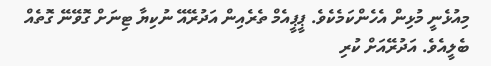މިއުޅެނީ މުޅިން އެހެންކަމެކެވެ. ޕީޕީއެމް ތެރެއިން އަދުރޭއޭ ނުކިޔާ ޓިނަށް ގޮވޭނޭ ގޮތެއް ބެލީއެވެ. އަދުރޭއަށް ކުރި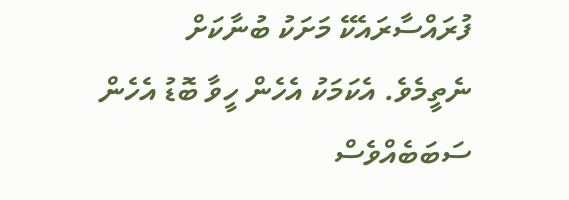ފުރައްސާރައެކޭ މަށަކު ބުނާކަށް ނެތީމެވެ. އެކަމަކު އެހެން ހީވާ ބޮޑު އެހެން ސަބަބެއްވެސް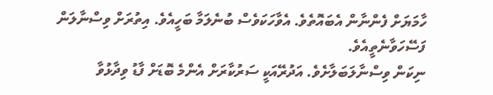ހާމަޔަށް ފެންނާން އެބައޮތެވެ. އެވާހަކަވެސް ބުނެލަމާ ބަހީއެވެ. އިތުރަށް ވިސްނާލަން ފަސޭހަވާނެތީއެވެ.
ނިކަން ވިސްނާލަބަލާށެވެ. އަދުރޭއަކީ ސަރުކާރަށް އެންމެ ބޮޑަށް ފާޑު ވިދާޅުވާ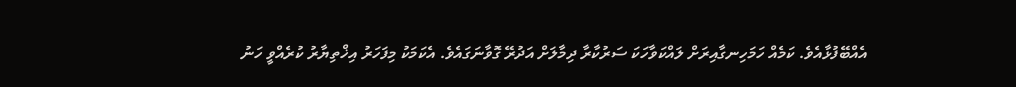އެއްބޭފުޅާއެވެ. ކަމެއް ހަމަހިނގާއިރަށް ލައްކަވާހަކަ ސަރުކާރާ ދިމާލަށް އަދުރޭ ގޮވާނަގައެވެ. އެކަމަކު މިފަހަރު އިޚްތިޔާރު ކުރެއްވީ ހަނު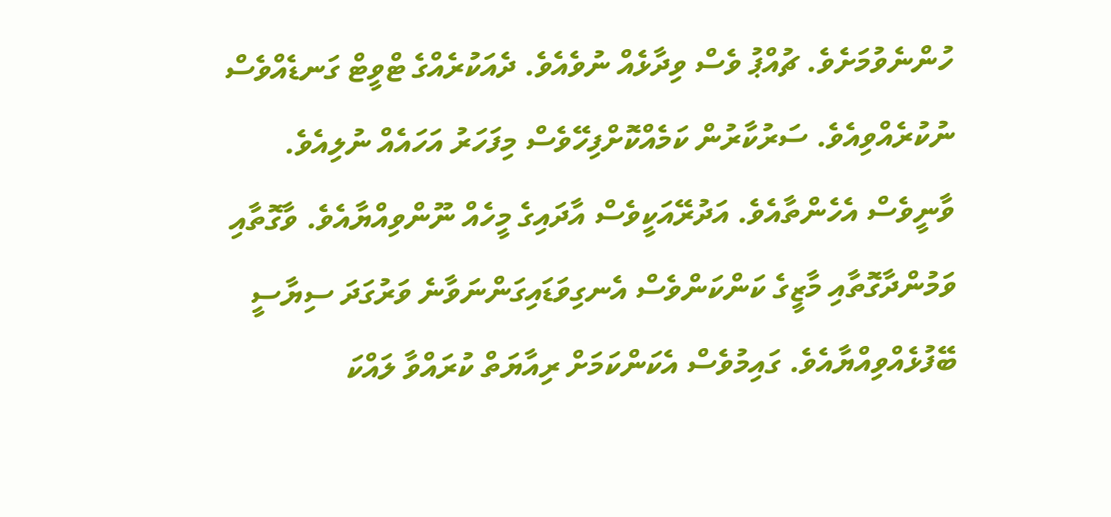ހުންނެވުމަށެވެ. ޗުއްޕު ވެސް ވިދާޅެއް ނުވެއެވެ. ދެއަކުރެއްގެ ޓްވީޓް ގަނޑެއްވެސް ނުކުރެއްވިއެވެ. ސަރުކާރުން ކަމެއްކޮށްފިހޭވެސް މިފަހަރު އަހައެއް ނުލިއެވެ. ވާނީވެސް އެހެންތާއެވެ. އަދުރޭއަކީވެސް އާދައިގެ މީހެއް ނޫންވިއްޔާއެވެ. ވާގޮތާއި ވަމުންދާގޮތާއި މާޒީގެ ކަންކަންވެސް އެނގިވަޑައިގަންނަވާނެ ވަރުގަދަ ސިޔާސީ ބޭފުޅެއްވިއްޔާއެވެ. ގައިމުވެސް އެކަންކަމަށް ރިއާޔަތް ކުރައްވާ ލައްކަ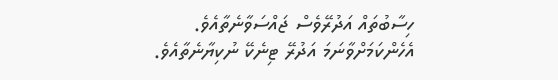ހިސާބުތައް އަދުރޭވެސް ޖައްސަވާނެތާއެވެ. އެހެންކަމަށްވާނަމަ އަދުރޭ ޓިނެކޭ ނުކިޔާނެތާއެވެ.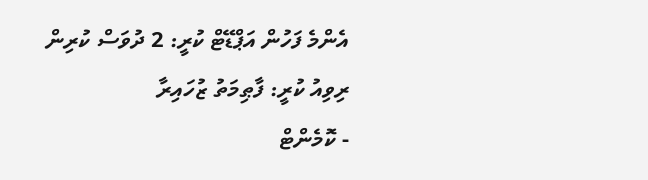އެންމެ ފަހުން އަޕްޑޭޓް ކުރީ: 2 ދުވަސް ކުރިން
ރިވިއު ކުރީ: ފާޠިމަތު ޒުހައިރާ
- ކޮމެންޓް